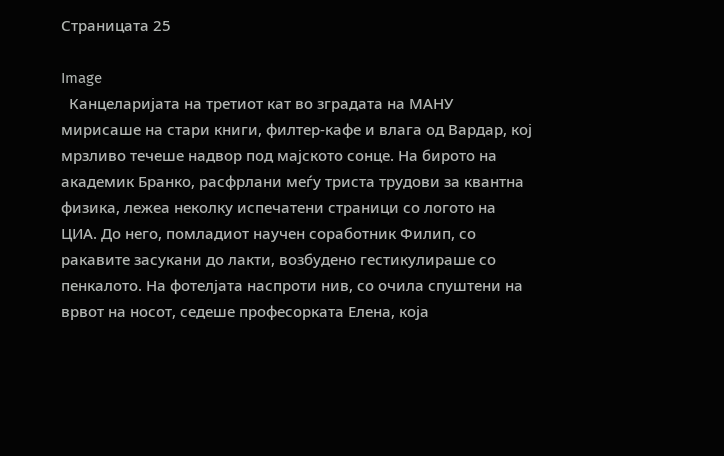Страницата 25

Image
  Канцеларијата на третиот кат во зградата на МАНУ мирисаше на стари книги, филтер-кафе и влага од Вардар, кој мрзливо течеше надвор под мајското сонце. На бирото на академик Бранко, расфрлани меѓу триста трудови за квантна физика, лежеа неколку испечатени страници со логото на ЦИА. До него, помладиот научен соработник Филип, со ракавите засукани до лакти, возбудено гестикулираше со пенкалото. На фотелјата наспроти нив, со очила спуштени на врвот на носот, седеше професорката Елена, која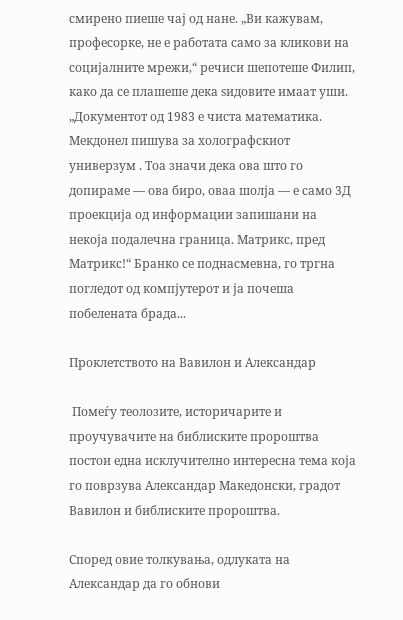смирено пиеше чај од нане. „Ви кажувам, професорке, не е работата само за кликови на социјалните мрежи,“ речиси шепотеше Филип, како да се плашеше дека ѕидовите имаат уши. „Документот од 1983 е чиста математика. Мекдонел пишува за холографскиот универзум . Тоа значи дека ова што го допираме — ова биро, оваа шолја — е само 3Д проекција од информации запишани на некоја подалечна граница. Матрикс, пред Матрикс!“ Бранко се поднасмевна, го тргна погледот од компјутерот и ја почеша побелената брада...

Проклетството на Вавилон и Александар

 Помеѓу теолозите, историчарите и проучувачите на библиските пророштва постои една исклучително интересна тема која го поврзува Александар Македонски, градот Вавилон и библиските пророштва.

Според овие толкувања, одлуката на Александар да го обнови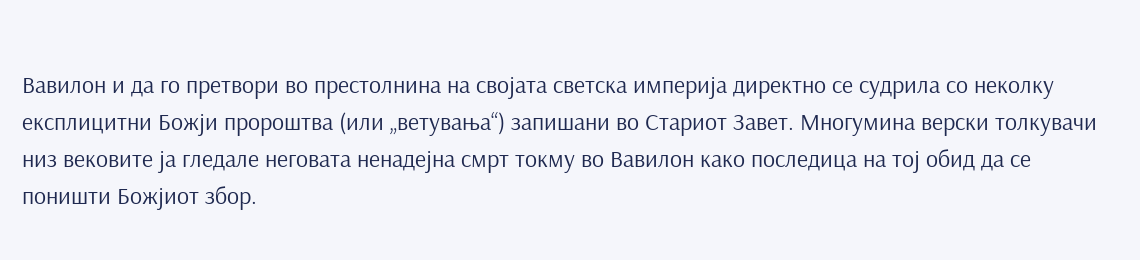Вавилон и да го претвори во престолнина на својата светска империја директно се судрила со неколку експлицитни Божји пророштва (или „ветувања“) запишани во Стариот Завет. Многумина верски толкувачи низ вековите ја гледале неговата ненадејна смрт токму во Вавилон како последица на тој обид да се поништи Божјиот збор.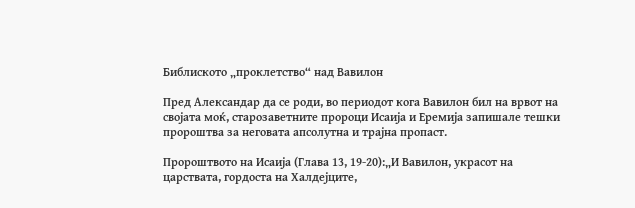Библиското „проклетство“ над Вавилон

Пред Александар да се роди, во периодот кога Вавилон бил на врвот на својата моќ, старозаветните пророци Исаија и Еремија запишале тешки пророштва за неговата апсолутна и трајна пропаст.

Пророштвото на Исаија (Глава 13, 19-20):„И Вавилон, украсот на царствата, гордоста на Халдејците,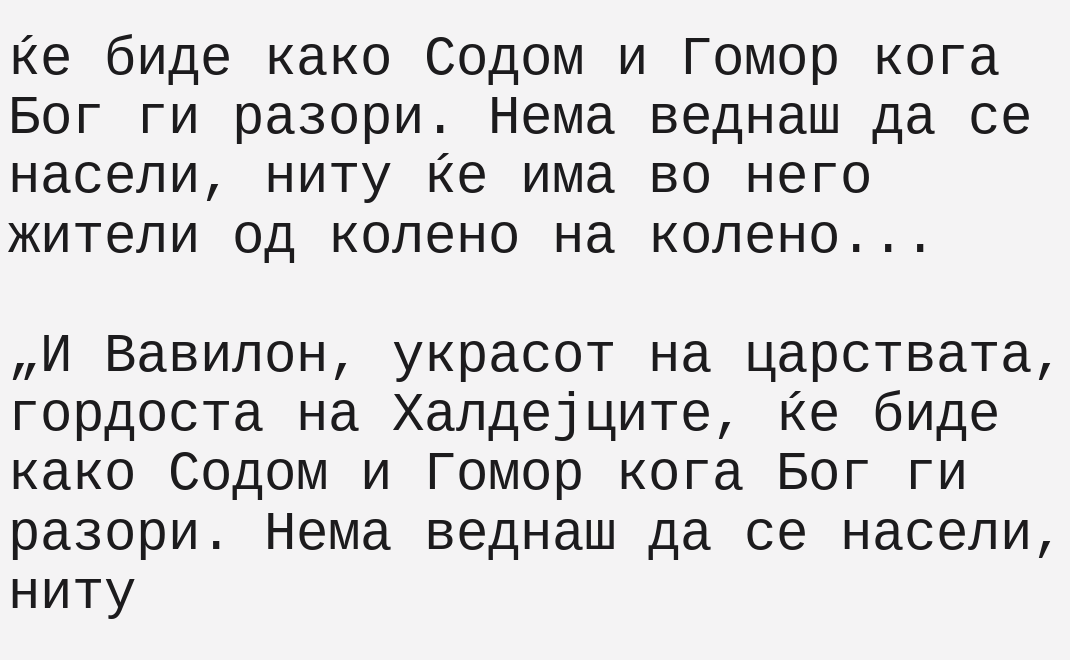ќе биде како Содом и Гомор кога Бог ги разори. Нема веднаш да се насели, ниту ќе има во него жители од колено на колено...

„И Вавилон, украсот на царствата, гордоста на Халдејците, ќе биде како Содом и Гомор кога Бог ги разори. Нема веднаш да се насели, ниту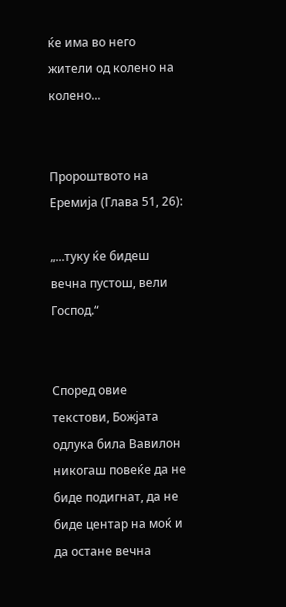ќе има во него жители од колено на колено...


Пророштвото на Еремија (Глава 51, 26):

„...туку ќе бидеш вечна пустош, вели Господ.“


Според овие текстови, Божјата одлука била Вавилон никогаш повеќе да не биде подигнат, да не биде центар на моќ и да остане вечна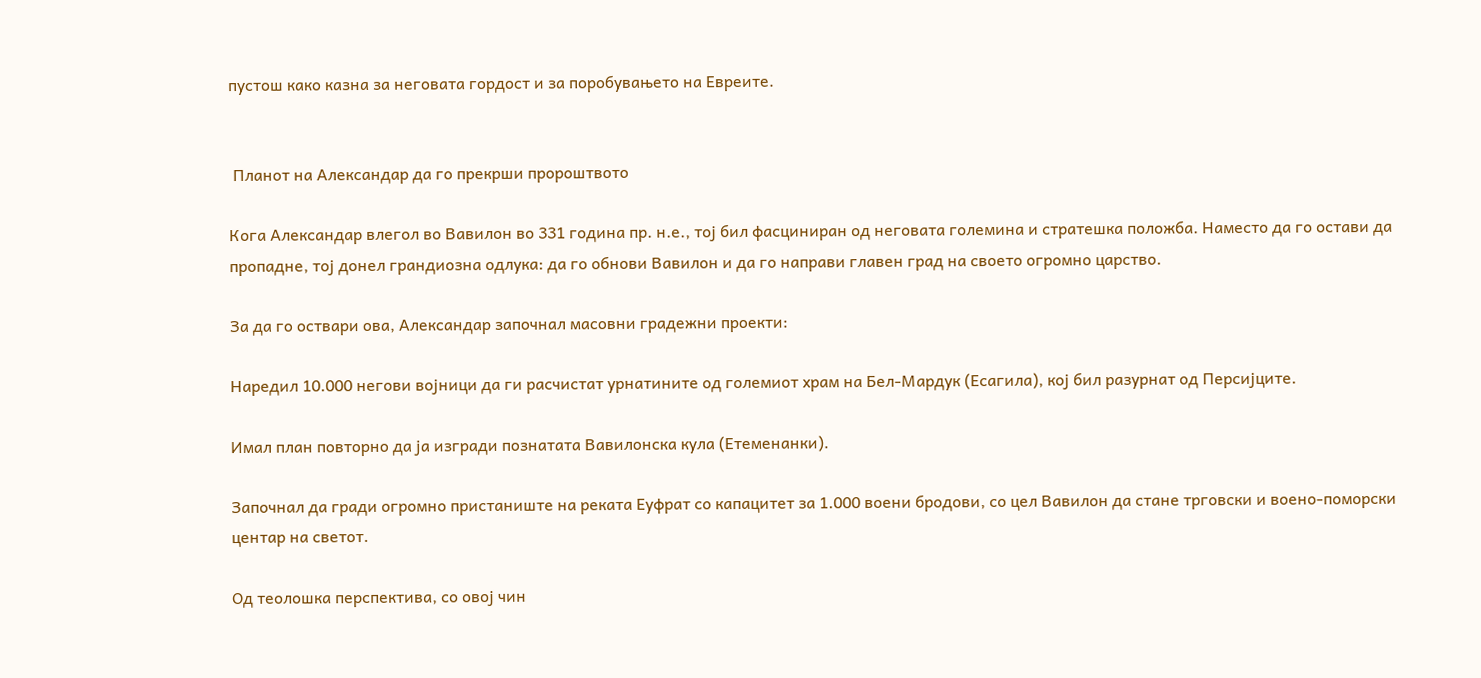пустош како казна за неговата гордост и за поробувањето на Евреите.


 Планот на Александар да го прекрши пророштвото

Кога Александар влегол во Вавилон во 331 година пр. н.е., тој бил фасциниран од неговата големина и стратешка положба. Наместо да го остави да пропадне, тој донел грандиозна одлука: да го обнови Вавилон и да го направи главен град на своето огромно царство.

За да го оствари ова, Александар започнал масовни градежни проекти:

Наредил 10.000 негови војници да ги расчистат урнатините од големиот храм на Бел-Мардук (Есагила), кој бил разурнат од Персијците.

Имал план повторно да ја изгради познатата Вавилонска кула (Етеменанки).

Започнал да гради огромно пристаниште на реката Еуфрат со капацитет за 1.000 воени бродови, со цел Вавилон да стане трговски и воено-поморски центар на светот.

Од теолошка перспектива, со овој чин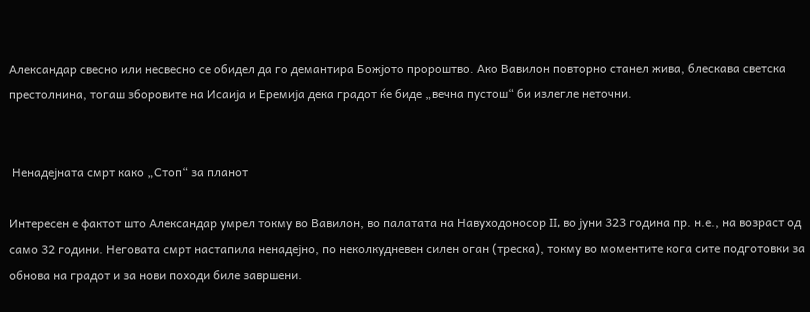Александар свесно или несвесно се обидел да го демантира Божјото пророштво. Ако Вавилон повторно станел жива, блескава светска престолнина, тогаш зборовите на Исаија и Еремија дека градот ќе биде „вечна пустош“ би излегле неточни.


 Ненадејната смрт како „Стоп“ за планот

Интересен е фактот што Александар умрел токму во Вавилон, во палатата на Навуходоносор II, во јуни 323 година пр. н.е., на возраст од само 32 години. Неговата смрт настапила ненадејно, по неколкудневен силен оган (треска), токму во моментите кога сите подготовки за обнова на градот и за нови походи биле завршени.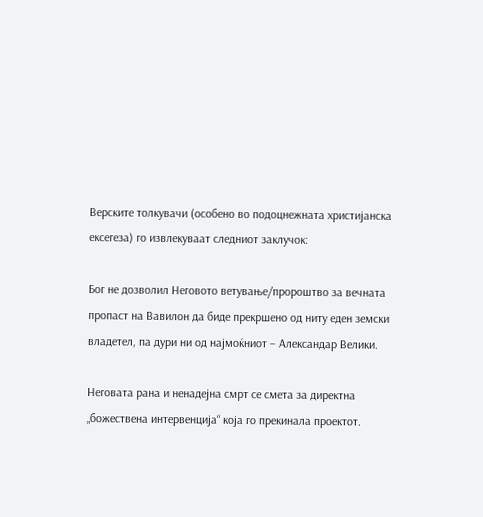Верските толкувачи (особено во подоцнежната христијанска ексегеза) го извлекуваат следниот заклучок:

Бог не дозволил Неговото ветување/пророштво за вечната пропаст на Вавилон да биде прекршено од ниту еден земски владетел, па дури ни од најмоќниот – Александар Велики.

Неговата рана и ненадејна смрт се смета за директна „божествена интервенција“ која го прекинала проектот.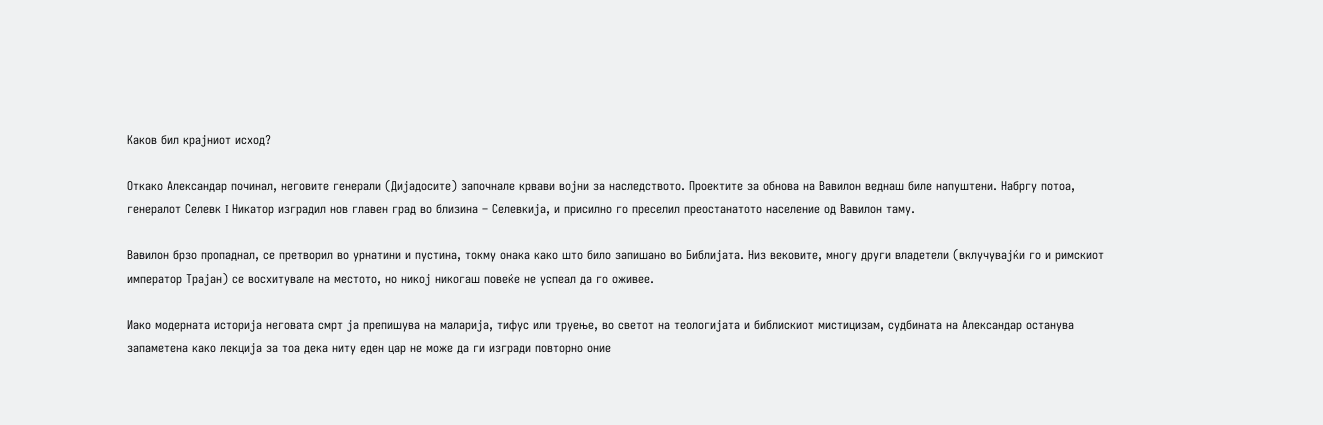Каков бил крајниот исход?

Откако Александар починал, неговите генерали (Дијадосите) започнале крвави војни за наследството. Проектите за обнова на Вавилон веднаш биле напуштени. Набргу потоа, генералот Селевк I Никатор изградил нов главен град во близина – Селевкија, и присилно го преселил преостанатото население од Вавилон таму.

Вавилон брзо пропаднал, се претворил во урнатини и пустина, токму онака како што било запишано во Библијата. Низ вековите, многу други владетели (вклучувајќи го и римскиот император Трајан) се восхитувале на местото, но никој никогаш повеќе не успеал да го оживее.

Иако модерната историја неговата смрт ја препишува на маларија, тифус или труење, во светот на теологијата и библискиот мистицизам, судбината на Александар останува запаметена како лекција за тоа дека ниту еден цар не може да ги изгради повторно оние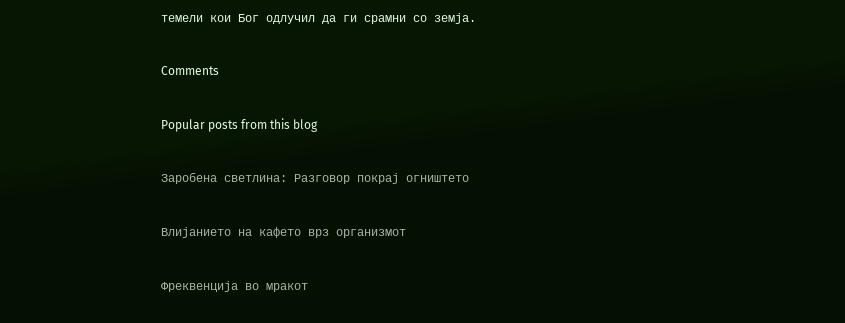темели кои Бог одлучил да ги срамни со земја.

Comments

Popular posts from this blog

Заробена светлина: Разговор покрај огништето

Влијанието на кафето врз организмот

Фреквенција во мракот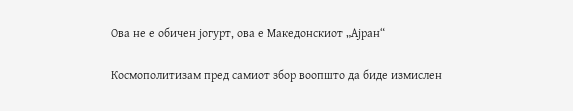Ова не е обичен јогурт, ова е Македонскиот „Ајран“

Космополитизам пред самиот збор воопшто да биде измислен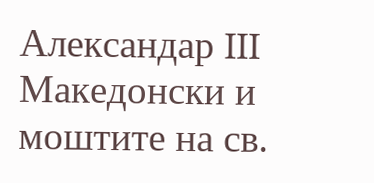Александар III Македонски и моштите на св.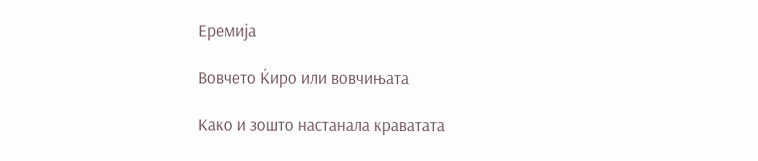Еремија

Вовчето Ќиро или вовчињата

Како и зошто настанала краватата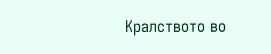Кралството во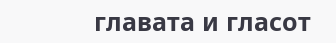главата и гласот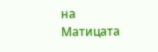на Матицата